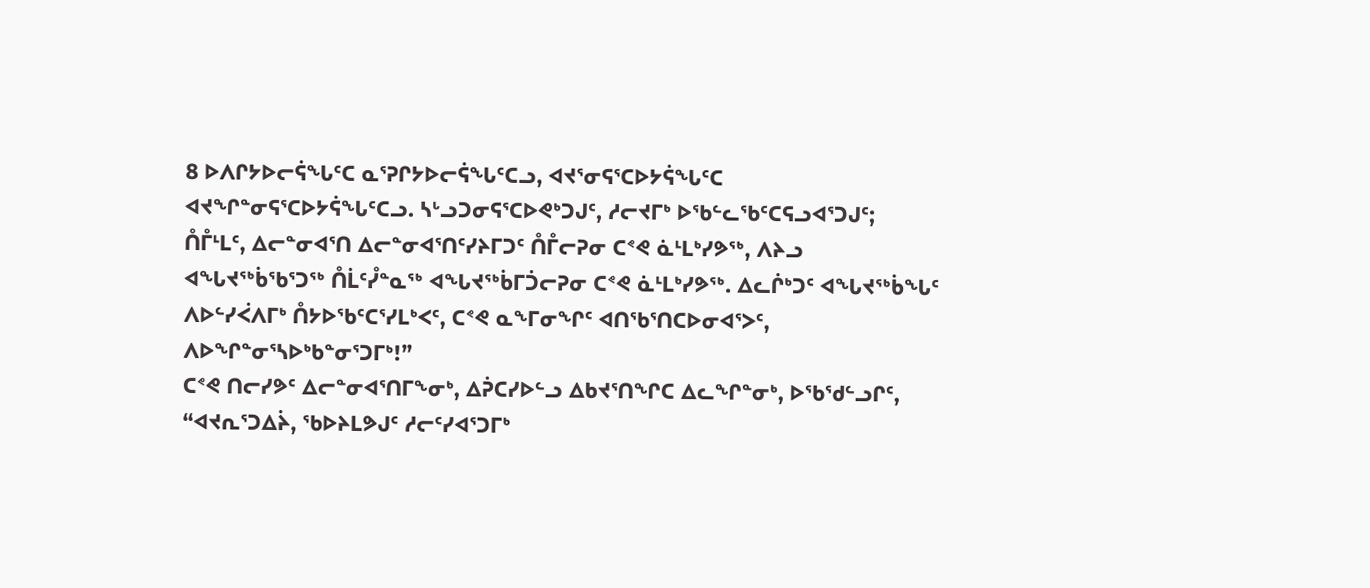8 ᐅᐱᒋᔭᐅᓕᕌᖓᑦᑕ ᓇᕐᕈᒋᔭᐅᓕᕌᖓᑦᑕᓗ, ᐊᔪᕐᓂᕋᕐᑕᐅᔭᕌᖓᑦᑕ ᐊᔪᖏᓐᓂᕋᕐᑕᐅᔭᕌᖓᑦᑕᓗ. ᓴᒡᓗᑐᓂᕋᕐᑕᐅᕙᒃᑐᒍᑦ, ᓱᓕᔪᒥᒃ ᐅᖃᓪᓚᖃᑦᑕᕋᓗᐊᕐᑐᒍᑦ;
ᑍᒤᒻᒪᑦ, ᐃᓕᓐᓂᐊᕐᑎ ᐃᓕᓐᓂᐊᕐᑎᑦᓯᔨᒥᑐᑦ ᑍᒤᓕᕈᓂ ᑕᕝᕙ ᓈᒻᒪᒃᓯᕗᖅ, ᐱᔨᓗ ᐊᖓᔪᖅᑳᖃᕐᑐᖅ ᑍᒫᑦᓮᓐᓇᖅ ᐊᖓᔪᖅᑳᒥᑑᓕᕈᓂ ᑕᕝᕙ ᓈᒻᒪᒃᓯᕗᖅ. ᐃᓚᒌᒃᑐᑦ ᐊᖓᔪᖅᑳᖓᑦ ᐱᐅᓪᓯᐹᐱᒥᒃ ᑍᔭᐅᖃᑦᑕᕐᓯᒪᒃᐸᑦ, ᑕᕝᕙ ᓇᖕᒥᓂᖏᑦ ᐊᑎᖃᕐᑎᑕᐅᓂᐊᕐᐳᑦ, ᐱᐅᖏᓐᓂᕐᓴᐅᒃᑲᓐᓂᕐᑐᒥᒃ!”
ᑕᕝᕙ ᑎᓕᓯᕗᑦ ᐃᓕᓐᓂᐊᕐᑎᒥᖕᓂᒃ, ᐃᕉᑕᓯᐅᓪᓗ ᐃᑲᔪᕐᑎᖏᑕ ᐃᓚᖏᓐᓂᒃ, ᐅᖃᖁᓪᓗᒋᑦ, “ᐊᔪᕆᕐᑐᐃᔩ, ᖃᐅᔨᒪᕗᒍᑦ ᓱᓕᑦᓯᐊᕐᑐᒥᒃ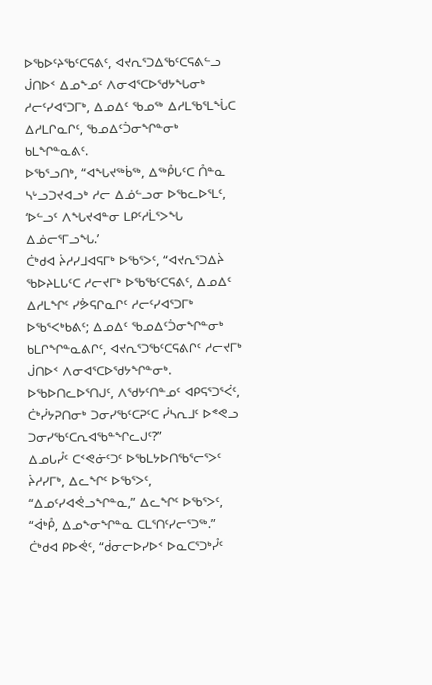ᐅᖃᐅᑦᔨᖃᑦᑕᕋᕕᑦ, ᐊᔪᕆᕐᑐᐃᖃᑦᑕᕋᕕᓪᓗ ᒎᑎᐅᑉ ᐃᓄᖕᓄᑦ ᐱᓂᐊᕐᑕᐅᖁᔭᖓᓂᒃ ᓱᓕᑦᓯᐊᕐᑐᒥᒃ, ᐃᓄᐃᑦ ᖃᓄᖅ ᐃᓱᒪᖃᕐᒪᖔᑕ ᐃᓱᒪᒋᓇᒋᑦ, ᖃᓄᐃᑦᑑᓂᖏᓐᓂᒃ ᑲᒪᖏᓐᓇᕕᑦ.
ᐅᖃᕐᓗᑎᒃ, “ᐊᖓᔪᖅᑳᖅ, ᐃᖅᑬᒐᑦᑕ ᑍᓐᓇ ᓴᒡᓗᑐᔪᐊᓗᒃ ᓱᓕ ᐃᓅᓪᓗᓂ ᐅᖃᓚᐅᕐᒪᑦ, ‘ᐅᓪᓗᑦ ᐱᖓᔪᐊᓐᓂ ᒪᑭᑦᓱᒫᕐᐳᖓ ᐃᓅᓕᕐᒥᓗᖓ.’
ᑖᒃᑯᐊ ᔩᓱᓯᒧᐊᕋᒥᒃ ᐅᖃᕐᐳᑦ, “ᐊᔪᕆᕐᑐᐃᔩ ᖃᐅᔨᒪᒐᑦᑕ ᓱᓕᔪᒥᒃ ᐅᖃᖃᑦᑕᕋᕕᑦ, ᐃᓄᐃᑦ ᐃᓱᒪᖏᑦ ᓯᕘᕋᒋᓇᒋᑦ ᓱᓕᑦᓯᐊᕐᑐᒥᒃ ᐅᖃᕐᐸᒃᑲᕕᑦ; ᐃᓄᐃᑦ ᖃᓄᐃᑦᑑᓂᖏᓐᓂᒃ ᑲᒪᒋᖏᓐᓇᕕᒋᑦ, ᐊᔪᕆᕐᑐᖃᑦᑕᕋᕕᒋᑦ ᓱᓕᔪᒥᒃ ᒎᑎᐅᑉ ᐱᓂᐊᕐᑕᐅᖁᔭᖏᓐᓂᒃ. ᐅᖃᐅᑎᓚᐅᕐᑎᒍᑦ, ᐱᖁᔭᑦᑎᓐᓄᑦ ᐊᑭᕋᕐᑐᕐᐹᑦ, ᑖᒃᓰᔭᕈᑎᓂᒃ ᑐᓂᓯᖃᑦᑕᕈᑦᑕ ᓰᓴᕆᒧᑦ ᐅᕝᕙᓗ ᑐᓂᓯᖃᑦᑕᕆᐊᖃᓐᖏᓚᒍᑦ?”
ᐃᓄᒐᓮᑦ ᑕᑉᕙᓃᑦᑐᑦ ᐅᖃᒪᔭᐅᑎᖃᕐᓕᕐᐳᑦ ᔩᓱᓯᒥᒃ, ᐃᓚᖏᑦ ᐅᖃᕐᐳᑦ, “ᐃᓄᑦᓯᐊᕚᓗᖏᓐᓇ,” ᐃᓚᖏᑦ ᐅᖃᕐᐳᑦ, “ᐋᒃᑬ, ᐃᓄᖕᓂᖏᓐᓇ ᑕᒪᕐᑎᑦᓯᓕᕐᑐᖅ.”
ᑖᒃᑯᐊ ᑭᐅᕚᑦ, “ᑰᓂᓕᐅᓯᐅᑉ ᐅᓇᑕᕐᑐᒃᓮᑦ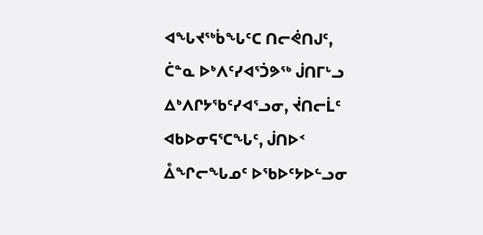ᐊᖓᔪᖅᑳᖓᑦᑕ ᑎᓕᕚᑎᒍᑦ, ᑖᓐᓇ ᐅᒃᐱᑦᓯᐊᕐᑑᕗᖅ ᒎᑎᒥᒡᓗ ᐃᒃᐱᒋᔭᖃᑦᓯᐊᕐᓗᓂ, ᔫᑎᓕᒫᑦ ᐊᑲᐅᓂᕋᕐᑕᖓᑦ, ᒎᑎᐅᑉ ᐂᖏᓕᖓᓄᑦ ᐅᖃᐅᑦᔭᐅᓪᓗᓂ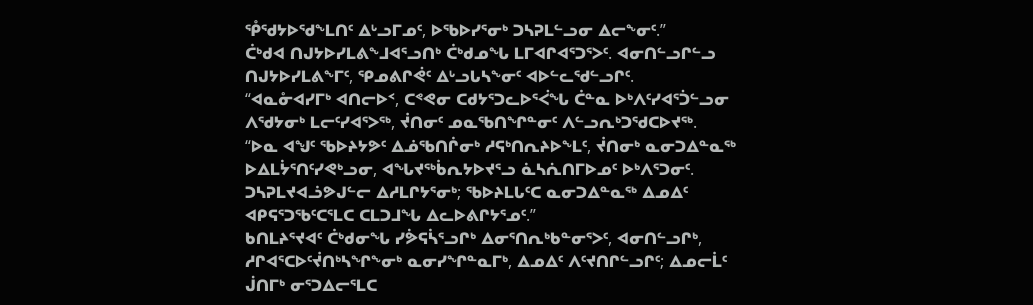ᕾᖁᔭᐅᖁᖕᒪᑎᑦ ᐃᒡᓗᒥᓄᑦ, ᐅᖃᐅᓯᕐᓂᒃ ᑐᓴᕈᒪᓪᓗᓂ ᐃᓕᖕᓂᑦ.”
ᑖᒃᑯᐊ ᑎᒍᔭᐅᓯᒪᕕᖕᒧᐊᕐᓗᑎᒃ ᑖᒃᑯᓄᖓ ᒪᒥᐊᒋᐊᕐᑐᕐᐳᑦ. ᐊᓂᑎᓪᓗᒋᓪᓗ ᑎᒍᔭᐅᓯᒪᕕᖕᒥᑦ, ᕿᓄᕕᒋᕚᑦ ᐃᒡᓗᒐᓴᖕᓂᑦ ᐊᐅᓪᓚᖁᓪᓗᒋᑦ.
“ᐊᓇᓁᐊᓯᒥᒃ ᐊᑎᓕᐅᑉ, ᑕᕝᕙᓂ ᑕᑯᔭᕐᑐᓚᐅᕐᐹᖓ ᑖᓐᓇ ᐅᒃᐱᑦᓯᐊᕐᑑᓪᓗᓂ ᐱᖁᔭᓂᒃ ᒪᓕᑦᓯᐊᕐᐳᖅ, ᔫᑎᓂᑦ ᓄᓇᖃᑎᖏᓐᓂᑦ ᐱᓪᓗᕆᒃᑐᖁᑕᐅᔪᖅ.
“ᐅᓇ ᐊᖑᑦ ᖃᐅᔨᔭᕗᑦ ᐃᓅᖃᑎᒌᓂᒃ ᓱᕋᒃᑎᕆᔨᐅᖕᒪᑦ, ᔫᑎᓂᒃ ᓇᓂᑐᐃᓐᓇᖅ ᐅᐃᒪᔮᕐᑎᑦᓯᕙᒃᓗᓂ, ᐊᖓᔪᖅᑳᕆᔭᐅᔪᕐᓗ ᓈᓴᕇᑎᒥᐅᓄᑦ ᐅᒃᐱᕐᑐᓂᑦ.
ᑐᓴᕈᒪᔪᐊᓘᕗᒍᓪᓕ ᐃᓱᒪᒋᔭᕐᓂᒃ; ᖃᐅᔨᒪᒐᑦᑕ ᓇᓂᑐᐃᓐᓇᖅ ᐃᓄᐃᑦ ᐊᑭᕋᕐᑐᖃᑦᑕᕐᒪᑕ ᑕᒪᑐᒧᖓ ᐃᓚᐅᕕᒋᔭᕐᓄᑦ.”
ᑲᑎᒪᔨᕐᔪᐊᑦ ᑖᒃᑯᓂᖓ ᓯᕘᕋᓵᕐᓗᒋᒃ ᐃᓂᕐᑎᕆᒃᑲᓐᓂᕐᐳᑦ, ᐊᓂᑎᓪᓗᒋᒃ, ᓱᒋᐊᕐᑕᐅᑦᔫᑎᒃᓴᖏᖕᓂᒃ ᓇᓂᓯᖏᓐᓇᒥᒃ, ᐃᓄᐃᑦ ᐱᑦᔪᑎᒋᓪᓗᒋᑦ; ᐃᓄᓕᒫᑦ ᒎᑎᒥᒃ ᓂᕐᑐᐃᓕᕐᒪᑕ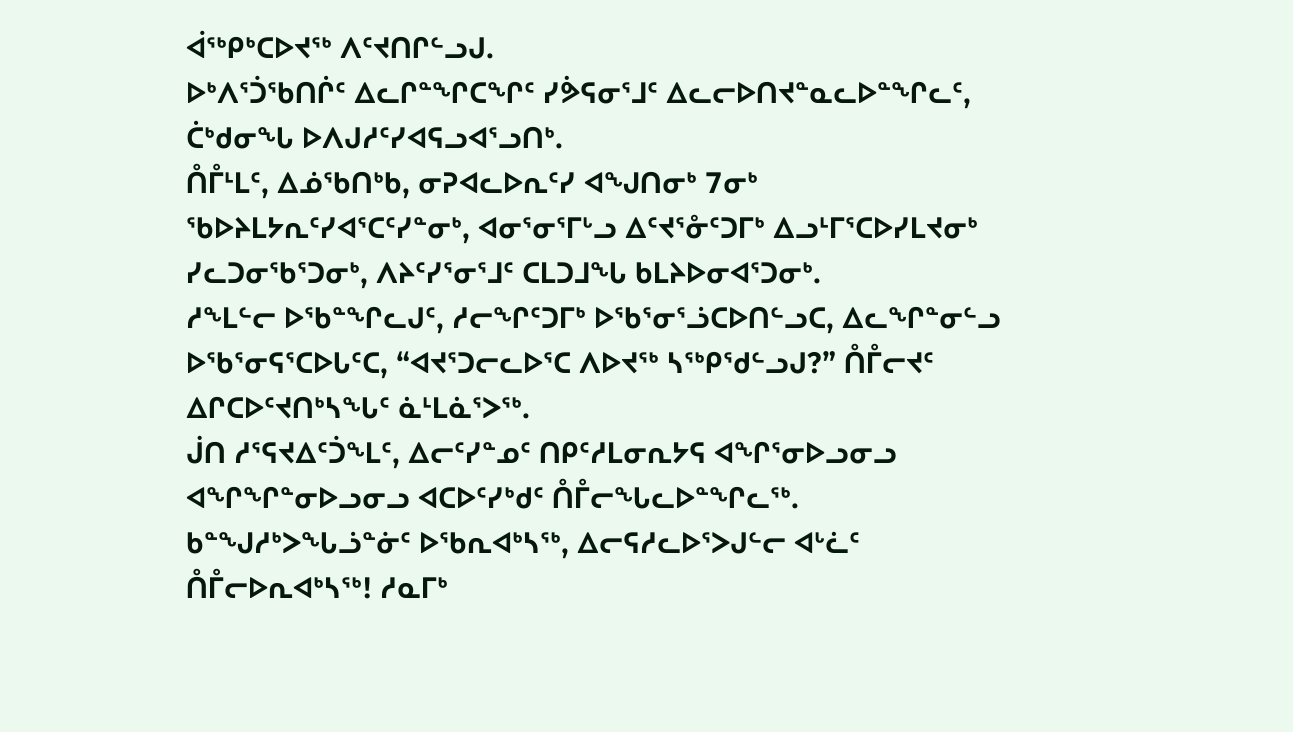ᐋᖅᑭᒃᑕᐅᔪᖅ ᐱᑦᔪᑎᒋᓪᓗᒍ.
ᐅᒃᐱᕐᑑᖃᑎᒌᑦ ᐃᓚᒋᓐᖏᑕᖏᑦ ᓯᕘᕋᓂᕐᒧᑦ ᐃᓚᓕᐅᑎᔪᓐᓇᓚᐅᓐᖏᓚᑦ, ᑖᒃᑯᓂᖓ ᐅᐱᒍᓱᑦᓯᐊᕋᓗᐊᕐᓗᑎᒃ.
ᑍᒤᒻᒪᑦ, ᐃᓅᖃᑎᒃᑲ, ᓂᕈᐊᓚᐅᕆᑦᓯ ᐊᖑᑎᓂᒃ 7ᓂᒃ ᖃᐅᔨᒪᔭᕆᑦᓯᐊᕐᑕᑦᓯᓐᓂᒃ, ᐊᓂᕐᓂᕐᒥᒡᓗ ᐃᑦᔪᕐᓁᑦᑐᒥᒃ ᐃᓗᒻᒥᕐᑕᐅᓯᒪᔪᓂᒃ ᓯᓚᑐᓂᖃᕐᑐᓂᒃ, ᐱᔨᑦᓯᕐᓂᕐᒧᑦ ᑕᒪᑐᒧᖓ ᑲᒪᔨᐅᓂᐊᕐᑐᓂᒃ.
ᓱᖕᒪᓪᓕ ᐅᖃᓐᖏᓚᒍᑦ, ᓱᓕᖏᑦᑐᒥᒃ ᐅᖃᕐᓂᕐᓘᑕᐅᑎᓪᓗᑕ, ᐃᓚᖏᓐᓂᓪᓗ ᐅᖃᕐᓂᕋᕐᑕᐅᒐᑦᑕ, “ᐊᔪᕐᑐᓕᓚᐅᕐᑕ ᐱᐅᔪᖅ ᓴᖅᑭᖁᓪᓗᒍ?” ᑍᒤᓕᔪᑦ ᐃᒋᑕᐅᑦᔪᑎᒃᓴᖓᑦ ᓈᒻᒪᓈᕐᐳᖅ.
ᒎᑎ ᓱᕐᕋᔪᐃᑦᑑᖕᒪᑦ, ᐃᓕᑦᓯᓐᓄᑦ ᑎᑭᑦᓱᒪᓂᕆᔭᕋ ᐊᖏᕐᓂᐅᓗᓂᓗ ᐊᖏᖏᓐᓂᐅᓗᓂᓗ ᐊᑕᐅᑦᓯᒃᑯᑦ ᑍᒤᓕᖓᓚᐅᓐᖏᓚᖅ.
ᑲᓐᖑᓱᒃᐳᖓᓘᓐᓃᑦ ᐅᖃᕆᐊᒃᓴᖅ, ᐃᓕᕋᓱᓚᐅᕐᐳᒍᓪᓕ ᐊᒡᓛᑦ ᑍᒤᓕᐅᕆᐊᒃᓴᖅ! ᓱᓇᒥᒃ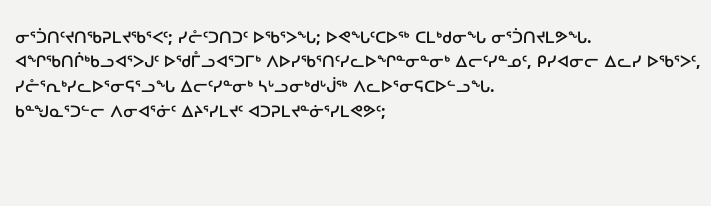ᓂᕐᑑᑎᑦᔪᑎᖃᕈᒪᔪᖃᕐᐸᑦ; ᓯᓔᑦᑐᑎᑐᑦ ᐅᖃᕐᐳᖓ; ᐅᕙᖓᑦᑕᐅᖅ ᑕᒪᒃᑯᓂᖓ ᓂᕐᑑᑎᔪᒪᕗᖓ.
ᐊᖏᖃᑎᒌᒃᑲᓗᐊᕐᐳᒍᑦ ᐅᖁᒤᓗᐊᕐᑐᒥᒃ ᐱᐅᓯᖃᕐᑎᑦᓯᓚᐅᖏᓐᓂᓐᓂᒃ ᐃᓕᑦᓯᓐᓄᑦ, ᑭᓯᐊᓂᓕ ᐃᓚᓯ ᐅᖃᕐᐳᑦ, ᓯᓔᕐᕆᒃᓯᓚᐅᕐᓂᕋᕐᓗᖓ ᐃᓕᑦᓯᓐᓂᒃ ᓴᒡᓗᓂᒃᑯᒡᒎᖅ ᐱᓚᐅᕐᓂᕋᑕᐅᓪᓗᖓ.
ᑲᓐᖑᓇᕐᑐᓪᓕ ᐱᓂᐊᕐᓃᑦ ᐃᔨᕐᓯᒪᔪᑦ ᐊᑐᕈᒪᔪᓐᓃᕐᓯᒪᕙᕗᑦ;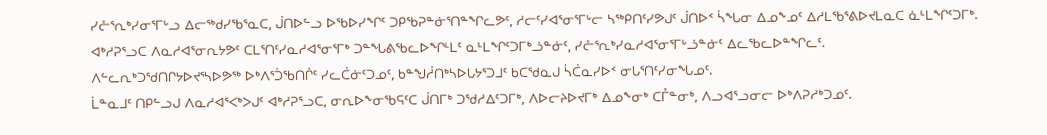ᓯᓔᕐᕆᒃᓯᓂᕐᒥᒡᓗ ᐃᓕᖅᑯᓯᖃᕐᓇᑕ, ᒎᑎᐅᓪᓗ ᐅᖃᐅᓯᖏᑦ ᑐᑭᖃᕈᓐᓃᕐᑎᓐᖏᓚᕗᑦ, ᓱᓕᑦᓯᐊᕐᓂᕐᒥᒡᓕ ᓴᖅᑭᑎᑦᓯᕗᒍᑦ ᒎᑎᐅᑉ ᓵᖓᓂ ᐃᓄᖕᓄᑦ ᐃᓱᒪᖃᕐᕕᐅᔪᒪᓇᑕ ᓈᒻᒪᖏᑦᑐᒥᒃ.
ᐊᒃᓱᕈᕐᓗᑕ ᐱᓇᓱᐊᕐᓂᕆᔭᕗᑦ ᑕᒪᕐᑎᑦᓯᓇᓱᐊᕐᓂᕐᒥᒃ ᑐᓐᖓᕕᖃᓚᐅᖏᒻᒪᑦ ᓇᒻᒪᖏᑦᑐᒥᒃᓘᓐᓃᑦ, ᓯᓔᕐᕆᒃᓯᓇᓱᐊᕐᓂᕐᒥᒡᓘᓐᓃᑦ ᐃᓚᖃᓚᐅᓐᖏᓚᑦ.
ᐱᓪᓚᕆᒃᑐᖁᑎᒋᔭᐅᔪᕐᓴᐅᕗᖅ ᐅᒃᐱᕐᑑᖃᑎᒌᑦ ᓯᓚᑖᓃᑦᑐᓄᑦ, ᑲᓐᖑᓲᑎᒃᓴᐅᒐᔭᕐᑐᒧᑦ ᑲᑕᖁᓇᒍ ᓵᑖᓇᓯᐅᑉ ᓂᒐᕐᑎᑦᓯᓂᖓᓄᑦ.
ᒫᓐᓇᒧᑦ ᑎᑭᓪᓗᒍ ᐱᓇᓱᐊᕐᐸᒃᐳᒍᑦ ᐊᒃᓱᕈᕐᓗᑕ, ᓂᕆᐅᖕᓂᖃᕋᑦᑕ ᒎᑎᒥᒃ ᑐᖁᓱᐃᑦᑐᒥᒃ, ᐱᐅᓕᔨᐅᔪᒥᒃ ᐃᓄᖕᓂᒃ ᑕᒤᓐᓂᒃ, ᐱᓗᐊᕐᓗᓂᓕ ᐅᒃᐱᕈᓱᒃᑐᓄᑦ.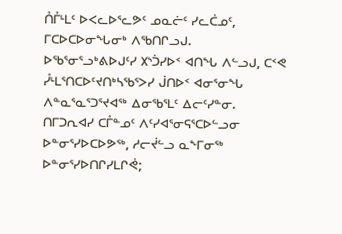ᑍᒤᒻᒪᑦ ᐅᐸᓚᐅᕐᓚᕗᑦ ᓄᓇᓖᑦ ᓯᓚᑖᓄᑦ, ᒥᑕᐅᑕᐅᓂᖓᓂᒃ ᐱᖃᑎᒋᓗᒍ.
ᐅᖃᕐᓂᕐᓗᒃᕕᐅᒍᑦᓯ ᙭ᔅᑑᓯᐅᑉ ᐊᑎᖓ ᐱᓪᓗᒍ, ᑕᑉᕙ ᓮᒻᒪᕐᑎᑕᐅᑦᔪᑎᒃᓴᖃᕐᐳᓯ ᒎᑎᐅᑉ ᐊᓂᕐᓂᖓ ᐱᓐᓇᕐᓇᕐᑐᕐᔪᐊᖅ ᐃᓂᖃᕐᒪᑦ ᐃᓕᑦᓯᓐᓂ.
ᑎᒥᑐᕆᐊᓯ ᑕᒤᓐᓄᑦ ᐱᑦᓯᐊᕐᓂᕋᕐᑕᐅᓪᓗᓂ ᐅᓐᓂᕐᓯᐅᑕᐅᕗᖅ, ᓱᓕᔫᓪᓗ ᓇᖕᒥᓂᖅ ᐅᓐᓂᕐᓯᐅᑎᒋᓯᒪᒋᕚ;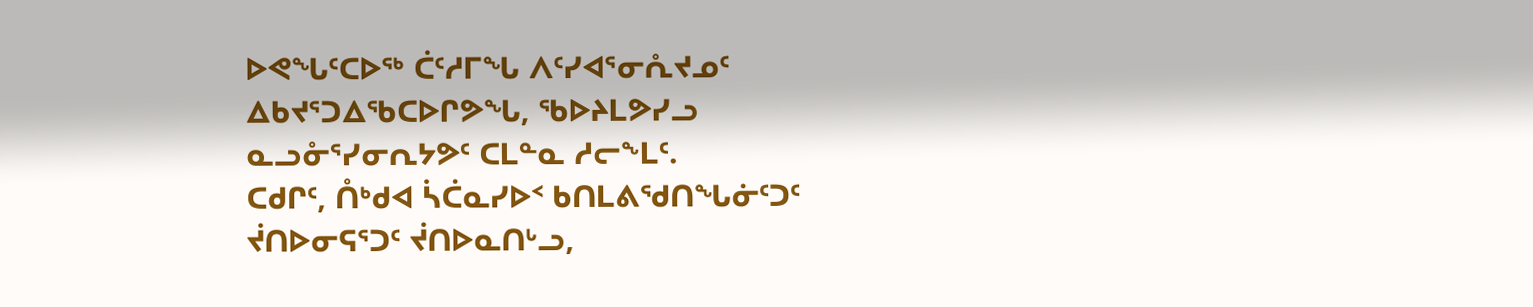ᐅᕙᖓᑦᑕᐅᖅ ᑖᑦᓱᒥᖓ ᐱᑦᓯᐊᕐᓂᕅᔪᓄᑦ ᐃᑲᔪᕐᑐᐃᖃᑕᐅᒋᕗᖓ, ᖃᐅᔨᒪᕗᓯᓗ ᓇᓗᓁᕐᓯᓂᕆᔭᕗᑦ ᑕᒪᓐᓇ ᓱᓕᖕᒪᑦ.
ᑕᑯᒋᑦ, ᑍᒃᑯᐊ ᓵᑖᓇᓯᐅᑉ ᑲᑎᒪᕕᖁᑎᖓᓃᑦᑐᑦ ᔫᑎᐅᓂᕋᕐᑐᑦ ᔫᑎᐅᓇᑎᒡᓗ,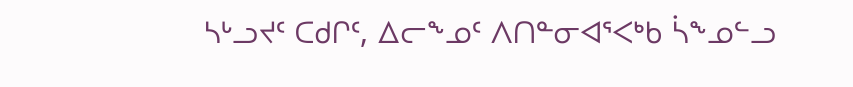ᓴᒡᓗᔪᑦ ᑕᑯᒋᑦ, ᐃᓕᖕᓄᑦ ᐱᑎᓐᓂᐊᕐᐸᒃᑲ ᓵᖕᓄᓪᓗ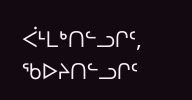ᐹᒻᒪᒃᑎᓪᓗᒋᑦ, ᖃᐅᔨᑎᓪᓗᒋᑦ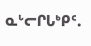ᓇᒡᓕᒋᒐᒃᑭᑦ.